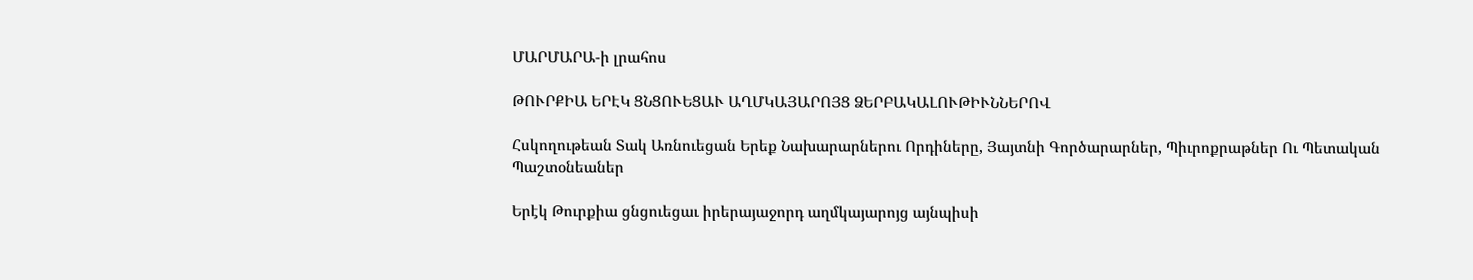ՄԱՐՄԱՐԱ-ի լրահոս

ԹՈՒՐՔԻԱ ԵՐԷԿ ՑՆՑՈՒԵՑԱՒ ԱՂՄԿԱՅԱՐՈՅՑ ՁԵՐԲԱԿԱԼՈՒԹԻՒՆՆԵՐՈՎ

Հսկողութեան Տակ Առնուեցան Երեք Նախարարներու Որդիները, Յայտնի Գործարարներ, Պիւրոքրաթներ Ու Պետական Պաշտօնեաներ

Երէկ Թուրքիա ցնցուեցաւ իրերայաջորդ աղմկայարոյց այնպիսի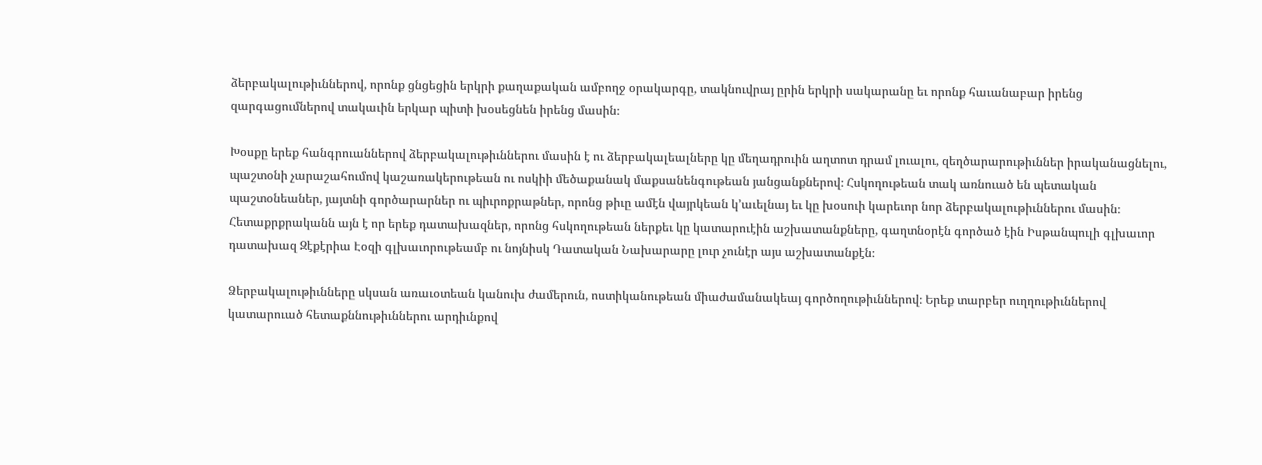ձերբակալութիւններով, որոնք ցնցեցին երկրի քաղաքական ամբողջ օրակարգը, տակնուվրայ ըրին երկրի սակարանը եւ որոնք հաւանաբար իրենց զարգացումներով տակաւին երկար պիտի խօսեցնեն իրենց մասին։

Խօսքը երեք հանգրուաններով ձերբակալութիւններու մասին է ու ձերբակալեալները կը մեղադրուին աղտոտ դրամ լուալու, զեղծարարութիւններ իրականացնելու, պաշտօնի չարաշահումով կաշառակերութեան ու ոսկիի մեծաքանակ մաքսանենգութեան յանցանքներով։ Հսկողութեան տակ առնուած են պետական պաշտօնեաներ, յայտնի գործարարներ ու պիւրոքրաթներ, որոնց թիւը ամէն վայրկեան կ՚աւելնայ եւ կը խօսուի կարեւոր նոր ձերբակալութիւններու մասին։ Հետաքրքրականն այն է որ երեք դատախազներ, որոնց հսկողութեան ներքեւ կը կատարուէին աշխատանքները, գաղտնօրէն գործած էին Իսթանպուլի գլխաւոր դատախազ Զէքէրիա Էօզի գլխաւորութեամբ ու նոյնիսկ Դատական Նախարարը լուր չունէր այս աշխատանքէն։

Ձերբակալութիւնները սկսան առաւօտեան կանուխ ժամերուն, ոստիկանութեան միաժամանակեայ գործողութիւններով։ Երեք տարբեր ուղղութիւններով կատարուած հետաքննութիւններու արդիւնքով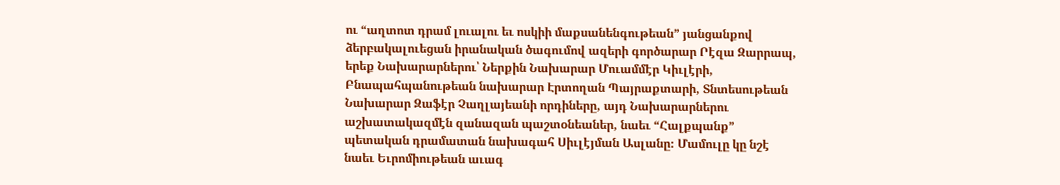ու “աղտոտ դրամ լուալու եւ ոսկիի մաքսանենգութեան” յանցանքով ձերբակալուեցան իրանական ծագումով ազերի գործարար Րէզա Զարրապ, երեք Նախարարներու՝ Ներքին Նախարար Մուամմէր Կիւլէրի, Բնապահպանութեան նախարար Էրտողան Պայրաքտարի, Տնտեսութեան Նախարար Զաֆէր Չաղլայեանի որդիները, այդ Նախարարներու աշխատակազմէն զանազան պաշտօնեաներ, նաեւ “Հալքպանք” պետական դրամատան նախագահ Սիւլէյման Ասլանը։ Մամուլը կը նշէ նաեւ Եւրոմիութեան աւագ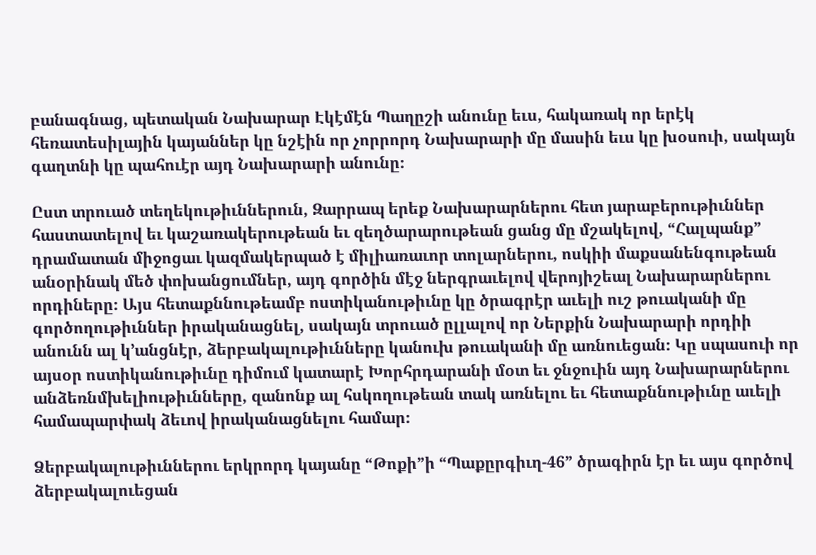բանագնաց, պետական Նախարար Էկէմէն Պաղըշի անունը եւս, հակառակ որ երէկ հեռատեսիլային կայաններ կը նշէին որ չորրորդ Նախարարի մը մասին եւս կը խօսուի, սակայն գաղտնի կը պահուէր այդ Նախարարի անունը։

Ըստ տրուած տեղեկութիւններուն, Զարրապ երեք Նախարարներու հետ յարաբերութիւններ հաստատելով եւ կաշառակերութեան եւ զեղծարարութեան ցանց մը մշակելով, “Հալպանք” դրամատան միջոցաւ կազմակերպած է միլիառաւոր տոլարներու, ոսկիի մաքսանենգութեան անօրինակ մեծ փոխանցումներ, այդ գործին մէջ ներգրաւելով վերոյիշեալ Նախարարներու որդիները։ Այս հետաքննութեամբ ոստիկանութիւնը կը ծրագրէր աւելի ուշ թուականի մը գործողութիւններ իրականացնել, սակայն տրուած ըլլալով որ Ներքին Նախարարի որդիի անունն ալ կ՚անցնէր, ձերբակալութիւնները կանուխ թուականի մը առնուեցան։ Կը սպասուի որ այսօր ոստիկանութիւնը դիմում կատարէ Խորհրդարանի մօտ եւ ջնջուին այդ Նախարարներու անձեռնմխելիութիւնները, զանոնք ալ հսկողութեան տակ առնելու եւ հետաքննութիւնը աւելի համապարփակ ձեւով իրականացնելու համար։

Ձերբակալութիւններու երկրորդ կայանը “Թոքի”ի “Պաքըրգիւղ-46” ծրագիրն էր եւ այս գործով ձերբակալուեցան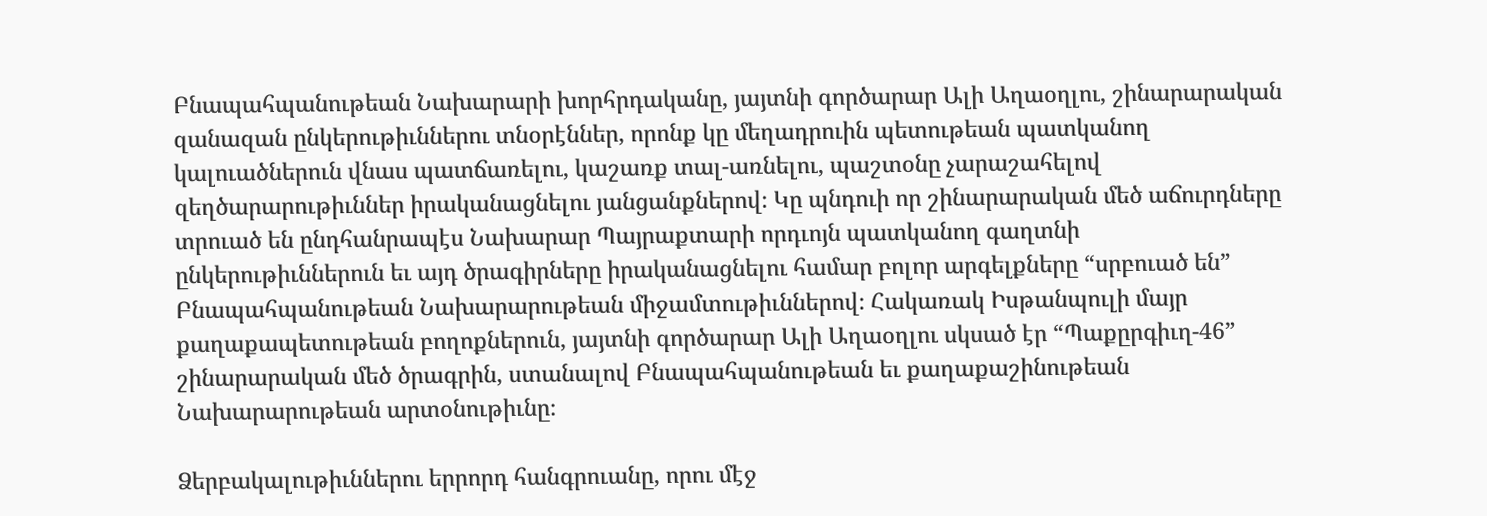Բնապահպանութեան Նախարարի խորհրդականը, յայտնի գործարար Ալի Աղաօղլու, շինարարական զանազան ընկերութիւններու տնօրէններ, որոնք կը մեղադրուին պետութեան պատկանող կալուածներուն վնաս պատճառելու, կաշառք տալ-առնելու, պաշտօնը չարաշահելով զեղծարարութիւններ իրականացնելու յանցանքներով։ Կը պնդուի որ շինարարական մեծ աճուրդները տրուած են ընդհանրապէս Նախարար Պայրաքտարի որդւոյն պատկանող գաղտնի ընկերութիւններուն եւ այդ ծրագիրները իրականացնելու համար բոլոր արգելքները “սրբուած են” Բնապահպանութեան Նախարարութեան միջամտութիւններով։ Հակառակ Իսթանպուլի մայր քաղաքապետութեան բողոքներուն, յայտնի գործարար Ալի Աղաօղլու սկսած էր “Պաքըրգիւղ-46” շինարարական մեծ ծրագրին, ստանալով Բնապահպանութեան եւ քաղաքաշինութեան Նախարարութեան արտօնութիւնը։

Ձերբակալութիւններու երրորդ հանգրուանը, որու մէջ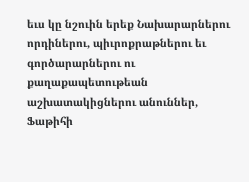եւս կը նշուին երեք Նախարարներու որդիներու, պիւրոքրաթներու եւ գործարարներու ու քաղաքապետութեան աշխատակիցներու անուններ, Ֆաթիհի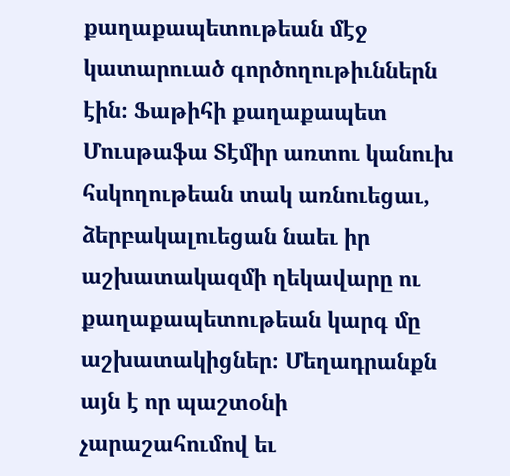քաղաքապետութեան մէջ կատարուած գործողութիւններն էին։ Ֆաթիհի քաղաքապետ Մուսթաֆա Տէմիր առտու կանուխ հսկողութեան տակ առնուեցաւ, ձերբակալուեցան նաեւ իր աշխատակազմի ղեկավարը ու քաղաքապետութեան կարգ մը աշխատակիցներ։ Մեղադրանքն այն է որ պաշտօնի չարաշահումով եւ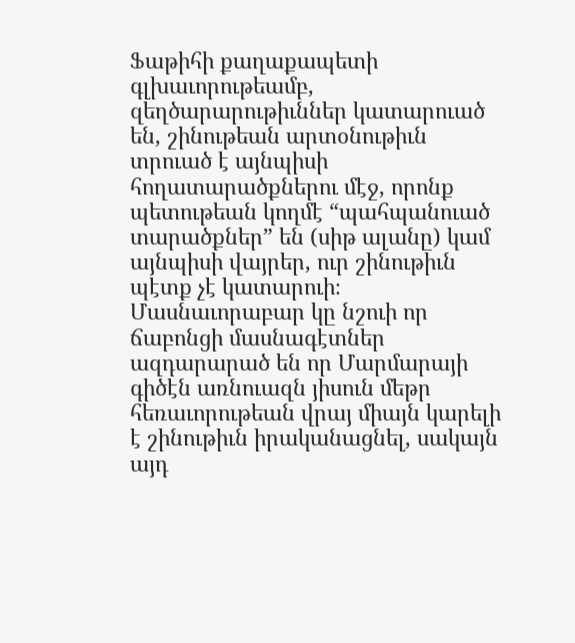Ֆաթիհի քաղաքապետի գլխաւորութեամբ, զեղծարարութիւններ կատարուած են, շինութեան արտօնութիւն տրուած է այնպիսի հողատարածքներու մէջ, որոնք պետութեան կողմէ “պահպանուած տարածքներ” են (սիթ ալանը) կամ այնպիսի վայրեր, ուր շինութիւն պէտք չէ կատարուի։ Մասնաւորաբար կը նշուի որ ճաբոնցի մասնագէտներ ազդարարած են որ Մարմարայի գիծէն առնուազն յիսուն մեթր հեռաւորութեան վրայ միայն կարելի է շինութիւն իրականացնել, սակայն այդ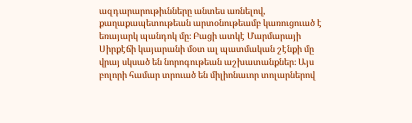ազդարարութիւնները անտես առնելով, քաղաքապետութեան արտօնութեամբ կառուցուած է եռայարկ պանդոկ մը։ Բացի ատկէ Մարմարայի Սիրքէճի կայարանի մօտ ալ պատմական շէնքի մը վրայ սկսած են նորոգութեան աշխատանքներ։ Այս բոլորի համար տրուած են միլիոնաւոր տոլարներով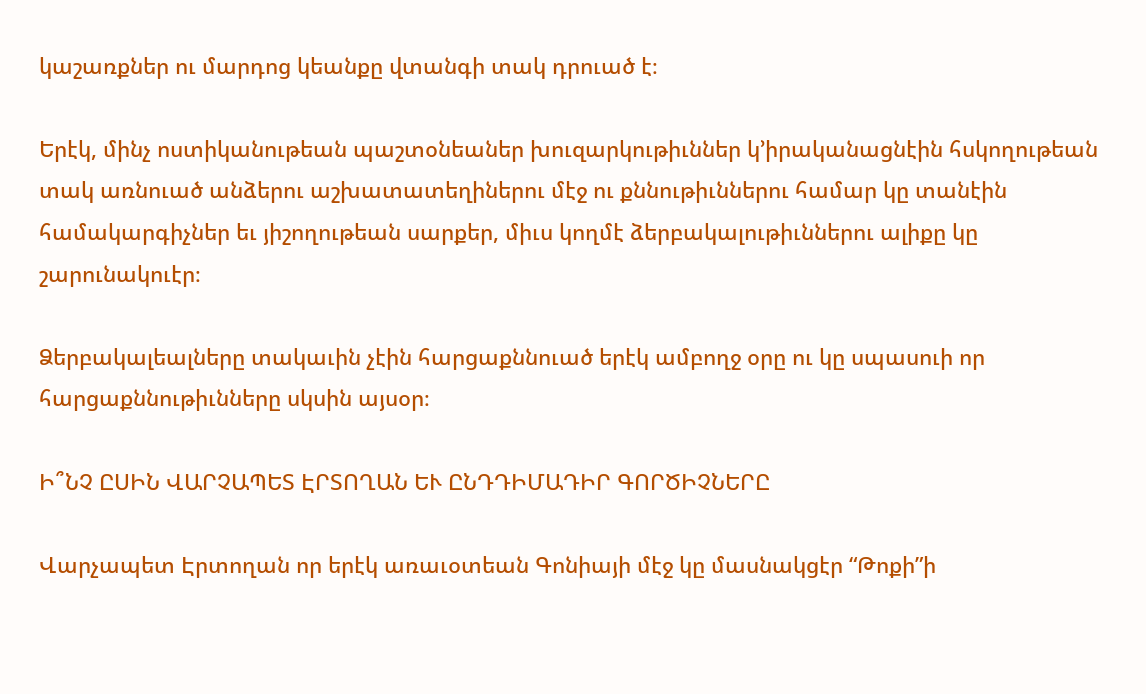կաշառքներ ու մարդոց կեանքը վտանգի տակ դրուած է։

Երէկ, մինչ ոստիկանութեան պաշտօնեաներ խուզարկութիւններ կ՚իրականացնէին հսկողութեան տակ առնուած անձերու աշխատատեղիներու մէջ ու քննութիւններու համար կը տանէին համակարգիչներ եւ յիշողութեան սարքեր, միւս կողմէ ձերբակալութիւններու ալիքը կը շարունակուէր։

Ձերբակալեալները տակաւին չէին հարցաքննուած երէկ ամբողջ օրը ու կը սպասուի որ հարցաքննութիւնները սկսին այսօր։

Ի՞ՆՉ ԸՍԻՆ ՎԱՐՉԱՊԵՏ ԷՐՏՈՂԱՆ ԵՒ ԸՆԴԴԻՄԱԴԻՐ ԳՈՐԾԻՉՆԵՐԸ

Վարչապետ Էրտողան որ երէկ առաւօտեան Գոնիայի մէջ կը մասնակցէր “Թոքի”ի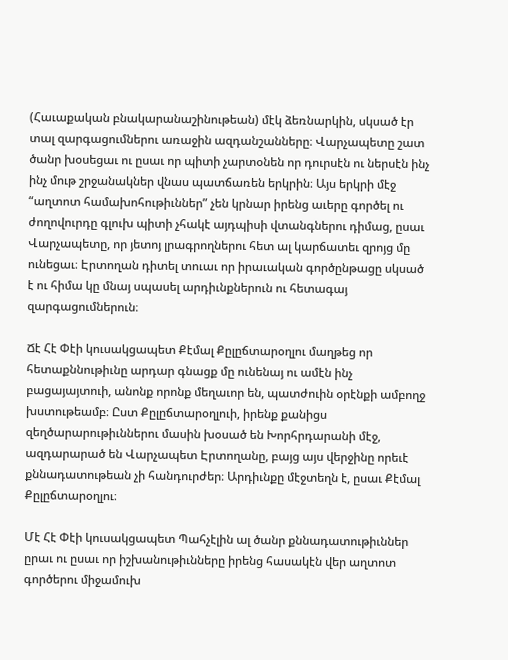(Հաւաքական բնակարանաշինութեան) մէկ ձեռնարկին, սկսած էր տալ զարգացումներու առաջին ազդանշանները։ Վարչապետը շատ ծանր խօսեցաւ ու ըսաւ որ պիտի չարտօնեն որ դուրսէն ու ներսէն ինչ ինչ մութ շրջանակներ վնաս պատճառեն երկրին։ Այս երկրի մէջ “աղտոտ համախոհութիւններ” չեն կրնար իրենց աւերը գործել ու ժողովուրդը գլուխ պիտի չհակէ այդպիսի վտանգներու դիմաց, ըսաւ Վարչապետը, որ յետոյ լրագրողներու հետ ալ կարճատեւ զրոյց մը ունեցաւ։ Էրտողան դիտել տուաւ որ իրաւական գործընթացը սկսած է ու հիմա կը մնայ սպասել արդիւնքներուն ու հետագայ զարգացումներուն։

Ճէ Հէ Փէի կուսակցապետ Քէմալ Քըլըճտարօղլու մաղթեց որ հետաքննութիւնը արդար գնացք մը ունենայ ու ամէն ինչ բացայայտուի, անոնք որոնք մեղաւոր են, պատժուին օրէնքի ամբողջ խստութեամբ։ Ըստ Քըլըճտարօղլուի, իրենք քանիցս զեղծարարութիւններու մասին խօսած են Խորհրդարանի մէջ, ազդարարած են Վարչապետ Էրտողանը, բայց այս վերջինը որեւէ քննադատութեան չի հանդուրժեր։ Արդիւնքը մէջտեղն է, ըսաւ Քէմալ Քըլըճտարօղլու։

Մէ Հէ Փէի կուսակցապետ Պահչէլին ալ ծանր քննադատութիւններ ըրաւ ու ըսաւ որ իշխանութիւնները իրենց հասակէն վեր աղտոտ գործերու միջամուխ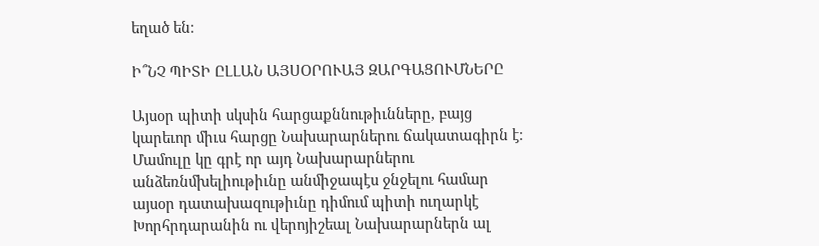եղած են։

Ի՞ՆՉ ՊԻՏԻ ԸԼԼԱՆ ԱՅՍՕՐՈՒԱՅ ԶԱՐԳԱՑՈՒՄՆԵՐԸ

Այսօր պիտի սկսին հարցաքննութիւնները, բայց կարեւոր միւս հարցը Նախարարներու ճակատագիրն է։ Մամուլը կը գրէ որ այդ Նախարարներու անձեռնմխելիութիւնը անմիջապէս ջնջելու համար այսօր դատախազութիւնը դիմում պիտի ուղարկէ Խորհրդարանին ու վերոյիշեալ Նախարարներն ալ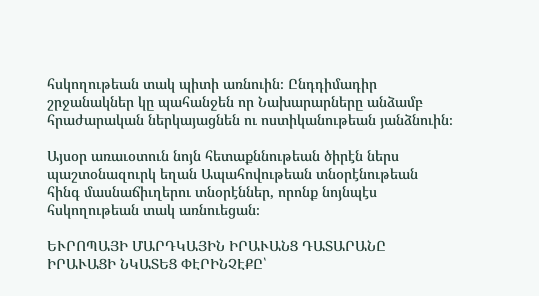հսկողութեան տակ պիտի առնուին։ Ընդդիմադիր շրջանակներ կը պահանջեն որ Նախարարները անձամբ հրաժարական ներկայացնեն ու ոստիկանութեան յանձնուին։

Այսօր առաւօտուն նոյն հետաքննութեան ծիրէն ներս պաշտօնազուրկ եղան Ապահովութեան տնօրէնութեան հինգ մասնաճիւղերու տնօրէններ, որոնք նոյնպէս հսկողութեան տակ առնուեցան։

ԵՒՐՈՊԱՅԻ ՄԱՐԴԿԱՅԻՆ ԻՐԱՒԱՆՑ ԴԱՏԱՐԱՆԸ ԻՐԱՒԱՑԻ ՆԿԱՏԵՑ ՓԷՐԻՆՉԷՔԸ՝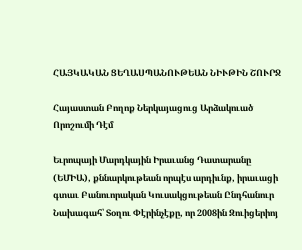ՀԱՅԿԱԿԱՆ ՑԵՂԱՍՊԱՆՈՒԹԵԱՆ ՆԻՒԹԻՆ ՇՈՒՐՋ

Հայաստան Բողոք Ներկայացուց Արձակուած Որոշումի Դէմ

Եւրոպայի Մարդկային Իրաւանց Դատարանը (ԵՄԻԱ), քննարկութեան որպէս արդիւնք, իրաւացի գտաւ Բանուորական Կուսակցութեան Ընդհանուր Նախագահ՝ Տօղու Փէրինչէքը, որ 2008ին Զուիցերիոյ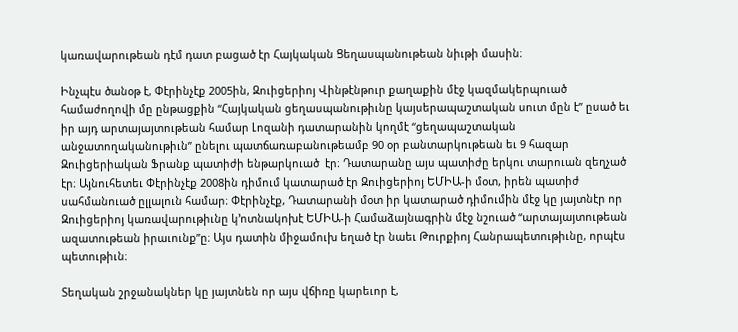կառավարութեան դէմ դատ բացած էր Հայկական Ցեղասպանութեան նիւթի մասին։

Ինչպէս ծանօթ է, Փէրինչէք 2005ին, Զուիցերիոյ Վինթէնթուր քաղաքին մէջ կազմակերպուած համաժողովի մը ընթացքին “Հայկական ցեղասպանութիւնը կայսերապաշտական սուտ մըն է” ըսած եւ իր այդ արտայայտութեան համար Լոզանի դատարանին կողմէ “ցեղապաշտական անջատողականութիւն” ընելու պատճառաբանութեամբ 90 օր բանտարկութեան եւ 9 հազար Զուիցերիական Ֆրանք պատիժի ենթարկուած  էր։ Դատարանը այս պատիժը երկու տարուան զեղչած էր։ Այնուհետեւ Փէրինչէք 2008ին դիմում կատարած էր Զուիցերիոյ ԵՄԻԱ-ի մօտ, իրեն պատիժ սահմանուած ըլլալուն համար։ Փէրինչէք, Դատարանի մօտ իր կատարած դիմումին մէջ կը յայտնէր որ Զուիցերիոյ կառավարութիւնը կ՚ոտնակոխէ ԵՄԻԱ-ի Համաձայնագրին մէջ նշուած “արտայայտութեան ազատութեան իրաւունք”ը։ Այս դատին միջամուխ եղած էր նաեւ Թուրքիոյ Հանրապետութիւնը, որպէս պետութիւն։

Տեղական շրջանակներ կը յայտնեն որ այս վճիռը կարեւոր է,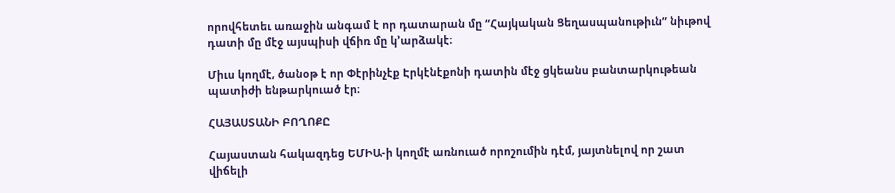որովհետեւ առաջին անգամ է որ դատարան մը “Հայկական Ցեղասպանութիւն” նիւթով դատի մը մէջ այսպիսի վճիռ մը կ՚արձակէ։

Միւս կողմէ, ծանօթ է որ Փէրինչէք Էրկէնէքոնի դատին մէջ ցկեանս բանտարկութեան պատիժի ենթարկուած էր։

ՀԱՅԱՍՏԱՆԻ ԲՈՂՈՔԸ

Հայաստան հակազդեց ԵՄԻԱ-ի կողմէ առնուած որոշումին դէմ, յայտնելով որ շատ վիճելի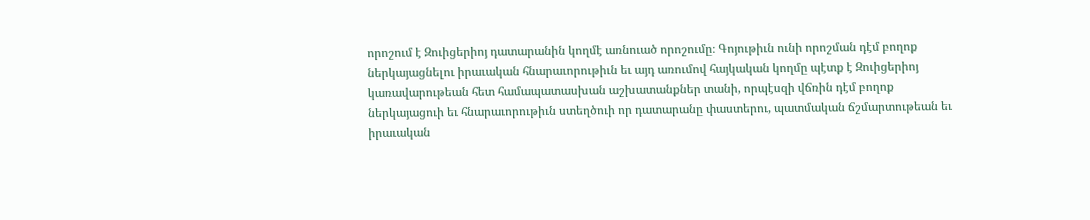որոշում է Զուիցերիոյ դատարանին կողմէ առնուած որոշումը։ Գոյութիւն ունի որոշման դէմ բողոք ներկայացնելու իրաւական հնարաւորութիւն եւ այդ առումով հայկական կողմը պէտք է Զուիցերիոյ կառավարութեան հետ համապատասխան աշխատանքներ տանի, որպէսզի վճռին դէմ բողոք ներկայացուի եւ հնարաւորութիւն ստեղծուի որ դատարանը փաստերու, պատմական ճշմարտութեան եւ իրաւական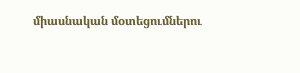միասնական մօտեցումներու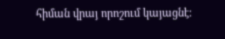հիման վրայ որոշում կայացնէ։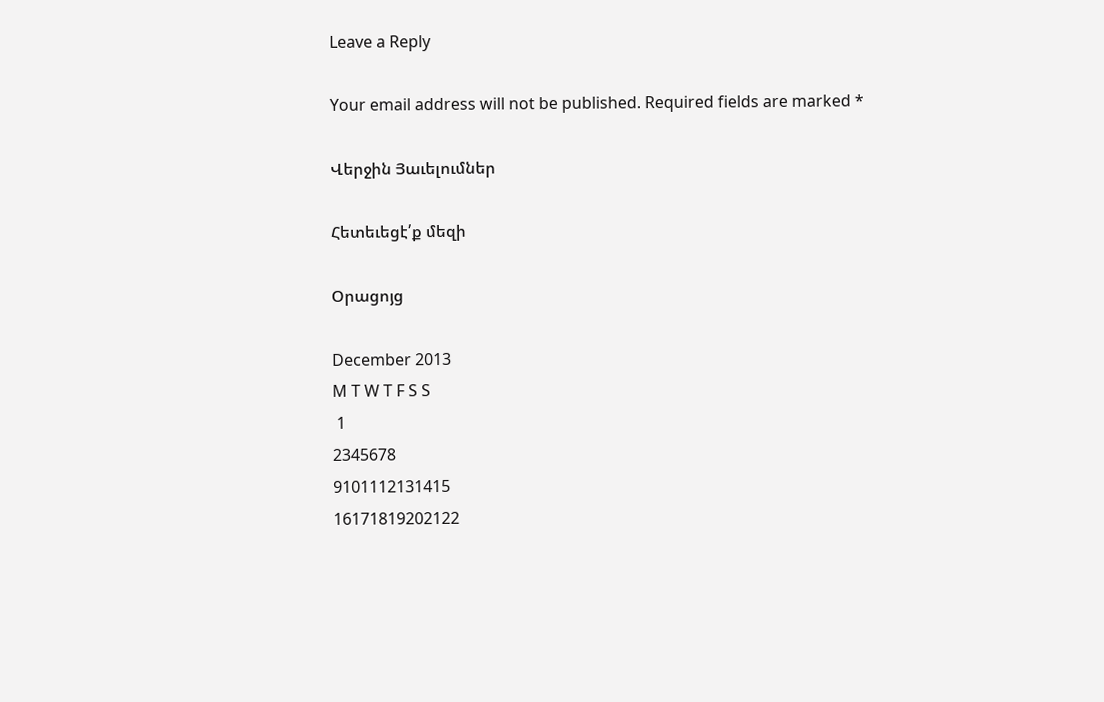Leave a Reply

Your email address will not be published. Required fields are marked *

Վերջին Յաւելումներ

Հետեւեցէ՛ք մեզի

Օրացոյց

December 2013
M T W T F S S
 1
2345678
9101112131415
16171819202122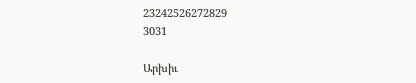23242526272829
3031

Արխիւ